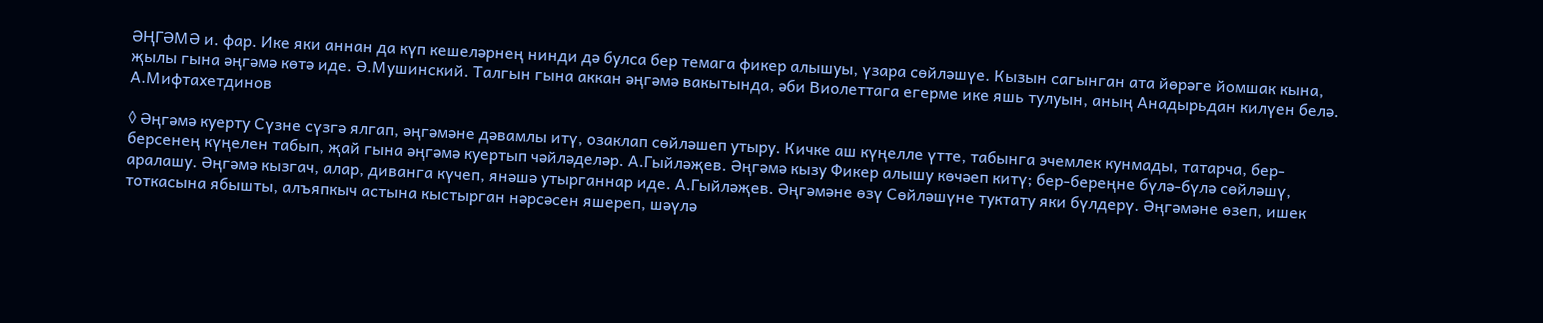ӘҢГӘМӘ и. фар. Ике яки аннан да күп кешеләрнең нинди дә булса бер темага фикер алышуы, үзара сөйләшүе. Кызын сагынган ата йөрәге йомшак кына, җылы гына әңгәмә көтә иде. Ә.Мушинский. Талгын гына аккан әңгәмә вакытында, әби Виолеттага егерме ике яшь тулуын, аның Анадырьдан килүен белә. А.Мифтахетдинов

◊ Әңгәмә куерту Сүзне сүзгә ялгап, әңгәмәне дәвамлы итү, озаклап сөйләшеп утыру. Кичке аш күңелле үтте, табынга эчемлек кунмады, татарча, бер-берсенең күңелен табып, җай гына әңгәмә куертып чәйләделәр. А.Гыйләҗев. Әңгәмә кызу Фикер алышу көчәеп китү; бер-береңне бүлә-бүлә сөйләшү, аралашу. Әңгәмә кызгач, алар, диванга күчеп, янәшә утырганнар иде. А.Гыйләҗев. Әңгәмәне өзү Сөйләшүне туктату яки бүлдерү. Әңгәмәне өзеп, ишек тоткасына ябышты, алъяпкыч астына кыстырган нәрсәсен яшереп, шәүлә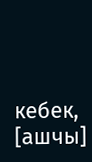кебек, [ашчы]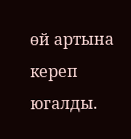өй артына кереп югалды.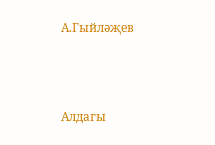А.Гыйләҗев



Алдагы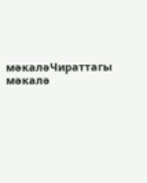мәкаләЧираттагы мәкалә